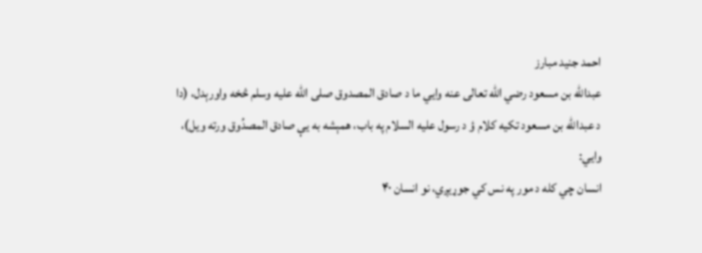احمد جنید مبارز
عبدالله بن مسعود رضي الله تعالی عنه وایي ما د صادق المصدوق صلی الله علیه وسلم څخه واورېدل، (دا د عبدالله بن مسعود تکیه کلام ؤ د رسول علیه السلام په باب، همېشه به یې صادق المصدُوق ورته ویل)، وایي:
انسان چي کله د مور په نس کي جوړیږي، نو انسان ۴۰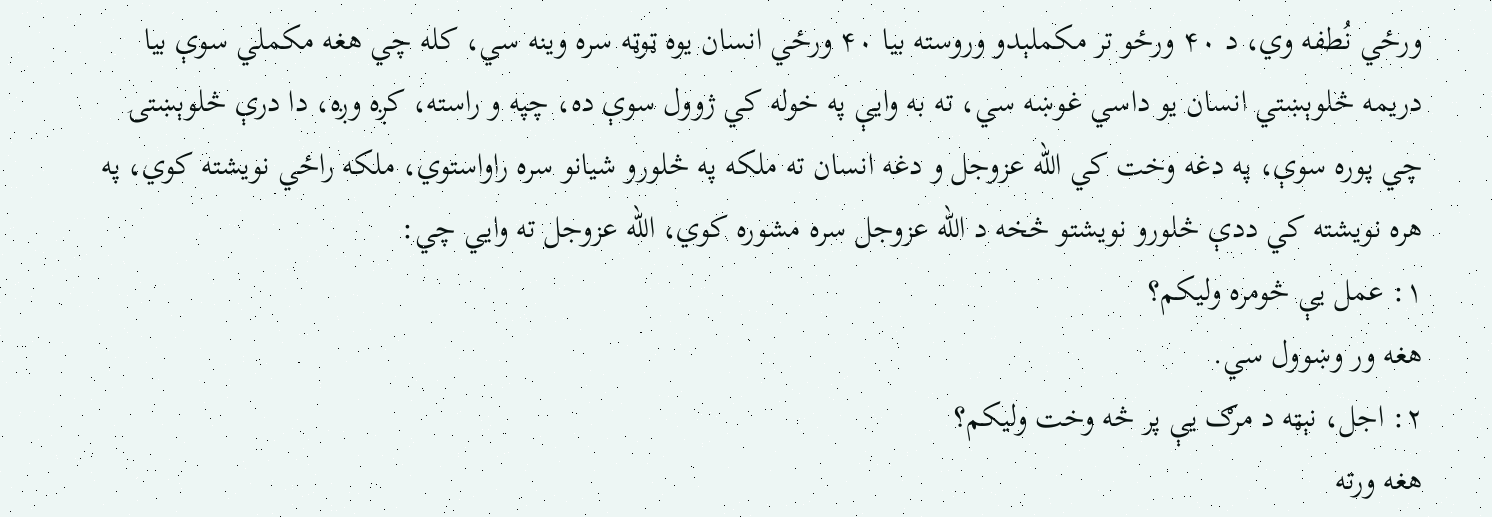ورځي نُطفه وي، د ۴۰ ورځو تر مکملېدو وروسته بیا ۴۰ ورځي انسان یوه ټوټه سره وینه سي، کله چي هغه مکملي سوې بیا دریمه څلوېښتي انسان یو داسي غوښه سي، ته به وایې په خوله کي ژوول سوې ده، چپه و راسته، کږه وږه، دا درې څلوېښتۍ چي پوره سوې، په دغه وخت کي الله عزوجل و دغه انسان ته ملکه په څلورو شیانو سره راواستوي، ملکه راځي نویشته کوي، په هره نویشته کي ددې څلورو نویشتو څخه د الله عزوجل سره مشوره کوي، الله عزوجل ته وایي چي:
۱: عمل یې څومره ولیکم؟
هغه ور وښوول سي.
۲: اجل، نېټه د مرګ یې پر څه وخت ولیکم؟
هغه ورته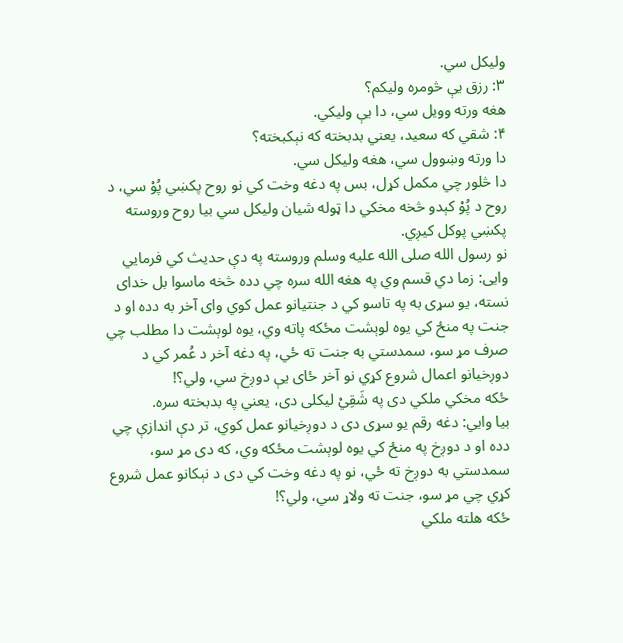ولیکل سي.
۳: رزق یې څومره ولیکم؟
هغه ورته وویل سي، دا یې ولیکي.
۴: شقي که سعید، یعني بدبخته که نېکبخته؟
دا ورته وښوول سي، هغه ولیکل سي.
دا څلور چي مکمل کړل، بس په دغه وخت کي نو روح پکښي پُوْ سي، د روح د پُوْ کېدو څخه مخکي دا ټوله شیان ولیکل سي بیا روح وروسته پکښي پوکل کیږي.
نو رسول الله صلی الله علیه وسلم وروسته په دې حدیث کي فرمایي وايی: زما دي قسم وي په هغه الله سره چي دده څخه ماسوا بل خدای نسته، یو سړی به په تاسو کي د جنتیانو عمل کوي وای آخر به دده او د جنت په منځ کي یوه لوېشت مځکه پاته وي، یوه لوېشت دا مطلب چي صرف مړ سو، سمدستي به جنت ته ځي، په دغه آخر د عُمر کي د دوږخیانو اعمال شروع کړي نو آخر ځای یې دوږخ سي، ولي؟!
ځکه مخکي ملکي دی په شَقِيْ لیکلی دی، یعني په بدبخته سره.
بیا وایي: دغه رقم یو سړی دی د دوږخیانو عمل کوي، تر دې اندازې چي دده او د دوږخ په منځ کي یوه لوېشت مځکه وي، که دی مړ سو، سمدستي به دوږخ ته ځي، نو په دغه وخت کي دی د نېکانو عمل شروع کړي چي مړ سو، جنت ته ولاړ سي، ولي؟!
ځکه هلته ملکي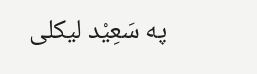په سَعِيْد لیکلی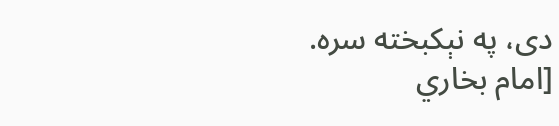دی، په نېکبخته سره.
[امام بخاري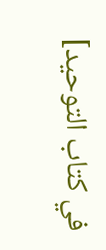في کتاب التوحید]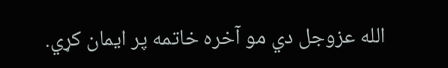الله عزوجل دي مو آخره خاتمه پر ایمان کړي.